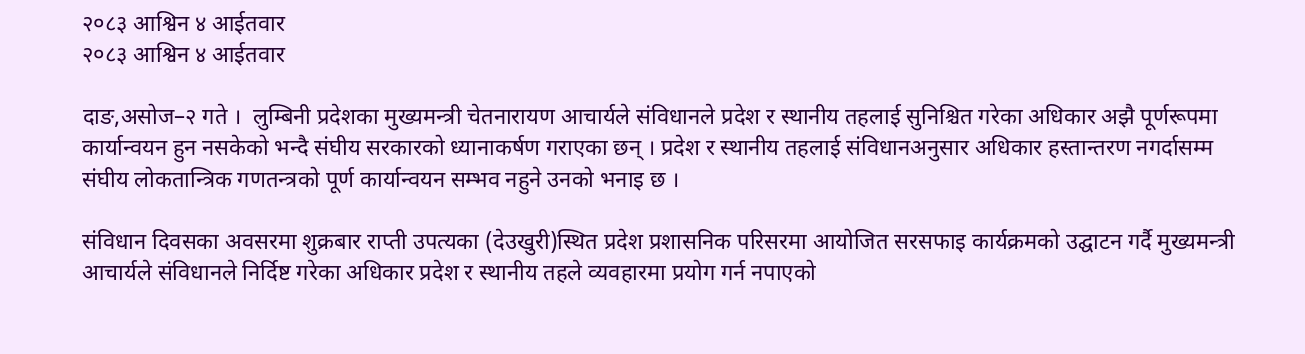२०८३ आश्विन ४ आईतवार
२०८३ आश्विन ४ आईतवार

दाङ,असोज–२ गते ।  लुम्बिनी प्रदेशका मुख्यमन्त्री चेतनारायण आचार्यले संविधानले प्रदेश र स्थानीय तहलाई सुनिश्चित गरेका अधिकार अझै पूर्णरूपमा कार्यान्वयन हुन नसकेको भन्दै संघीय सरकारको ध्यानाकर्षण गराएका छन् । प्रदेश र स्थानीय तहलाई संविधानअनुसार अधिकार हस्तान्तरण नगर्दासम्म संघीय लोकतान्त्रिक गणतन्त्रको पूर्ण कार्यान्वयन सम्भव नहुने उनको भनाइ छ ।

संविधान दिवसका अवसरमा शुक्रबार राप्ती उपत्यका (देउखुरी)स्थित प्रदेश प्रशासनिक परिसरमा आयोजित सरसफाइ कार्यक्रमको उद्घाटन गर्दै मुख्यमन्त्री आचार्यले संविधानले निर्दिष्ट गरेका अधिकार प्रदेश र स्थानीय तहले व्यवहारमा प्रयोग गर्न नपाएको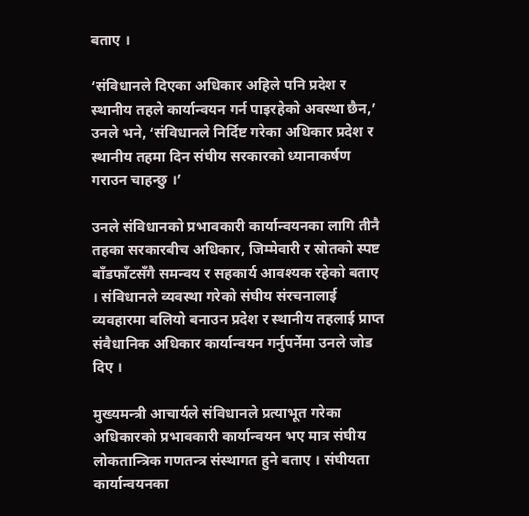बताए ।

‘संविधानले दिएका अधिकार अहिले पनि प्रदेश र स्थानीय तहले कार्यान्वयन गर्न पाइरहेको अवस्था छैन,’ उनले भने, ‘संविधानले निर्दिष्ट गरेका अधिकार प्रदेश र स्थानीय तहमा दिन संघीय सरकारको ध्यानाकर्षण गराउन चाहन्छु ।’

उनले संविधानको प्रभावकारी कार्यान्वयनका लागि तीनै तहका सरकारबीच अधिकार, जिम्मेवारी र स्रोतको स्पष्ट बाँडफाँटसँगै समन्वय र सहकार्य आवश्यक रहेको बताए । संविधानले व्यवस्था गरेको संघीय संरचनालाई व्यवहारमा बलियो बनाउन प्रदेश र स्थानीय तहलाई प्राप्त संवैधानिक अधिकार कार्यान्वयन गर्नुपर्नेमा उनले जोड दिए ।

मुख्यमन्त्री आचार्यले संविधानले प्रत्याभूत गरेका अधिकारको प्रभावकारी कार्यान्वयन भए मात्र संघीय लोकतान्त्रिक गणतन्त्र संस्थागत हुने बताए । संघीयता कार्यान्वयनका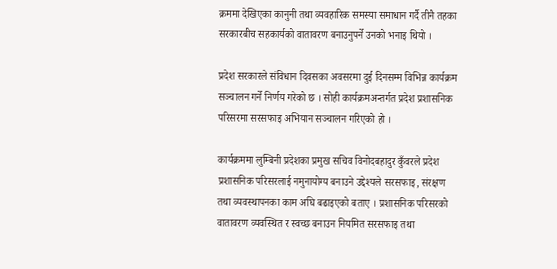क्रममा देखिएका कानुनी तथा व्यवहारिक समस्या समाधान गर्दै तीनै तहका सरकारबीच सहकार्यको वातावरण बनाउनुपर्ने उनको भनाइ थियो ।

प्रदेश सरकारले संविधान दिवसका अवसरमा दुई दिनसम्म विभिन्न कार्यक्रम सञ्चालन गर्ने निर्णय गरेको छ । सोही कार्यक्रमअन्तर्गत प्रदेश प्रशासनिक परिसरमा सरसफाइ अभियान सञ्चालन गरिएको हो ।

कार्यक्रममा लुम्बिनी प्रदेशका प्रमुख सचिव विनोदबहादुर कुँवरले प्रदेश प्रशासनिक परिसरलाई नमुनायोग्य बनाउने उद्देश्यले सरसफाइ, संरक्षण तथा व्यवस्थापनका काम अघि बढाइएको बताए । प्रशासनिक परिसरको वातावरण व्यवस्थित र स्वच्छ बनाउन नियमित सरसफाइ तथा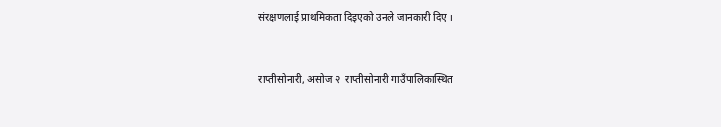संरक्षणलाई प्राथमिकता दिइएको उनले जानकारी दिए ।


राप्तीसोनारी, असोज २  राप्तीसोनारी गाउँपालिकास्थित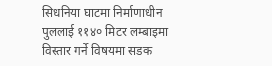सिधनिया घाटमा निर्माणाधीन पुललाई ११४० मिटर लम्बाइमा विस्तार गर्ने विषयमा सडक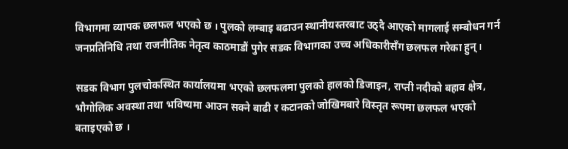विभागमा व्यापक छलफल भएको छ । पुलको लम्बाइ बढाउन स्थानीयस्तरबाट उठ्दै आएको मागलाई सम्बोधन गर्न जनप्रतिनिधि तथा राजनीतिक नेतृत्व काठमाडौं पुगेर सडक विभागका उच्च अधिकारीसँग छलफल गरेका हुन् ।

सडक विभाग पुलचोकस्थित कार्यालयमा भएको छलफलमा पुलको हालको डिजाइन, राप्ती नदीको बहाव क्षेत्र, भौगोलिक अवस्था तथा भविष्यमा आउन सक्ने बाढी र कटानको जोखिमबारे विस्तृत रूपमा छलफल भएको बताइएको छ ।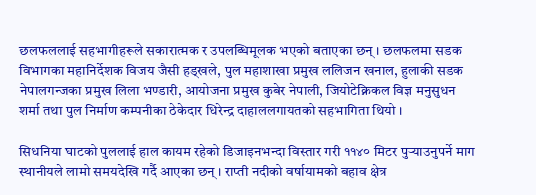छलफललाई सहभागीहरूले सकारात्मक र उपलब्धिमूलक भएको बताएका छन् । छलफलमा सडक विभागका महानिर्देशक विजय जैसी हड्खले, पुल महाशाखा प्रमुख ललिजन खनाल, हुलाकी सडक नेपालगन्जका प्रमुख लिला भण्डारी, आयोजना प्रमुख कुबेर नेपाली, जियोटेक्निकल विज्ञ मनुसुधन शर्मा तथा पुल निर्माण कम्पनीका ठेकेदार धिरेन्द्र दाहाललगायतको सहभागिता थियो ।

सिधनिया घाटको पुललाई हाल कायम रहेको डिजाइनभन्दा विस्तार गरी ११४० मिटर पुर्‍याउनुपर्ने माग स्थानीयले लामो समयदेखि गर्दै आएका छन् । राप्ती नदीको वर्षायामको बहाव क्षेत्र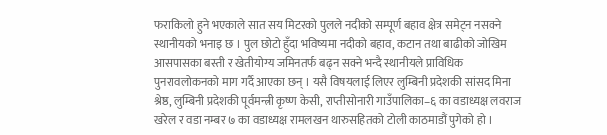फराकिलो हुने भएकाले सात सय मिटरको पुलले नदीको सम्पूर्ण बहाव क्षेत्र समेट्न नसक्ने स्थानीयको भनाइ छ । पुल छोटो हुँदा भविष्यमा नदीको बहाव, कटान तथा बाढीको जोखिम आसपासका बस्ती र खेतीयोग्य जमिनतर्फ बढ्न सक्ने भन्दै स्थानीयले प्राविधिक पुनरावलोकनको माग गर्दै आएका छन् । यसै विषयलाई लिएर लुम्बिनी प्रदेशकी सांसद मिना श्रेष्ठ, लुम्बिनी प्रदेशकी पूर्वमन्त्री कृष्ण केसी, राप्तीसोनारी गाउँपालिका–६ का वडाध्यक्ष लवराज खरेल र वडा नम्बर ७ का वडाध्यक्ष रामलखन थारुसहितको टोली काठमाडौं पुगेको हो ।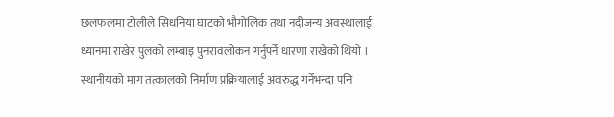छलफलमा टोलीले सिधनिया घाटको भौगोलिक तथा नदीजन्य अवस्थालाई ध्यानमा राखेर पुलको लम्बाइ पुनरावलोकन गर्नुपर्ने धारणा राखेको थियो । स्थानीयको माग तत्कालको निर्माण प्रक्रियालाई अवरुद्ध गर्नेभन्दा पनि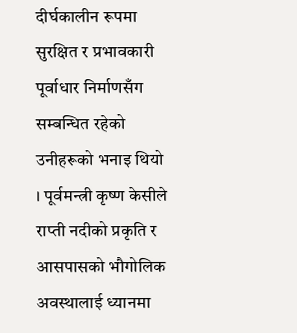दीर्घकालीन रूपमा सुरक्षित र प्रभावकारी पूर्वाधार निर्माणसँग सम्बन्धित रहेको उनीहरूको भनाइ थियो । पूर्वमन्त्री कृष्ण केसीले राप्ती नदीको प्रकृति र आसपासको भौगोलिक अवस्थालाई ध्यानमा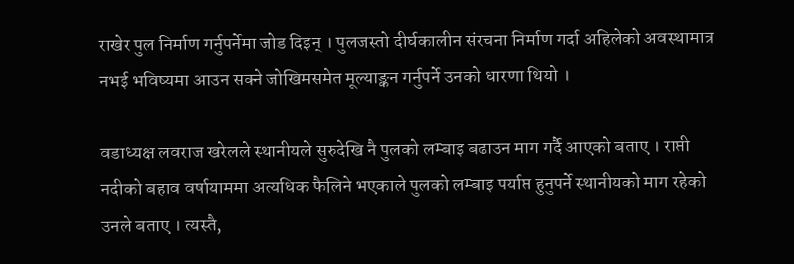राखेर पुल निर्माण गर्नुपर्नेमा जोड दिइन् । पुलजस्तो दीर्घकालीन संरचना निर्माण गर्दा अहिलेको अवस्थामात्र नभई भविष्यमा आउन सक्ने जोखिमसमेत मूल्याङ्कन गर्नुपर्ने उनको धारणा थियो ।

वडाध्यक्ष लवराज खरेलले स्थानीयले सुरुदेखि नै पुलको लम्बाइ बढाउन माग गर्दै आएको बताए । राप्ती नदीको बहाव वर्षायाममा अत्यधिक फैलिने भएकाले पुलको लम्बाइ पर्याप्त हुनुपर्ने स्थानीयको माग रहेको उनले बताए । त्यस्तै,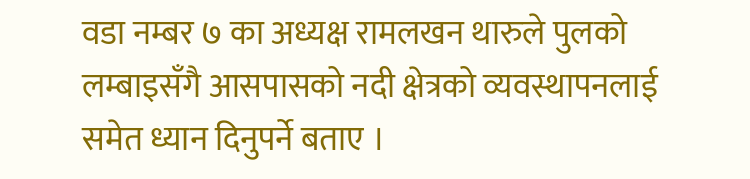वडा नम्बर ७ का अध्यक्ष रामलखन थारुले पुलको लम्बाइसँगै आसपासको नदी क्षेत्रको व्यवस्थापनलाई समेत ध्यान दिनुपर्ने बताए ।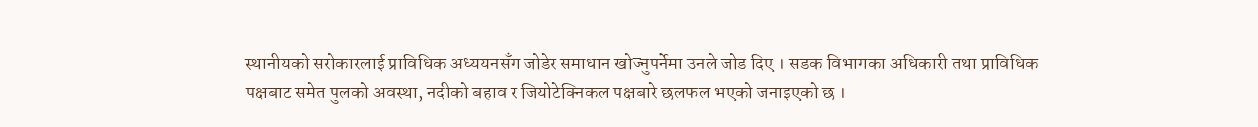स्थानीयको सरोकारलाई प्राविधिक अध्ययनसँग जोडेर समाधान खोज्नुपर्नेमा उनले जोड दिए । सडक विभागका अधिकारी तथा प्राविधिक पक्षबाट समेत पुलको अवस्था, नदीको बहाव र जियोटेक्निकल पक्षबारे छलफल भएको जनाइएको छ ।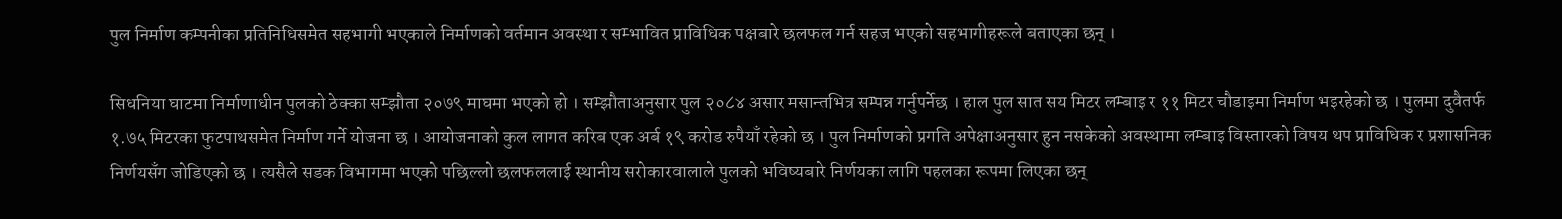पुल निर्माण कम्पनीका प्रतिनिधिसमेत सहभागी भएकाले निर्माणको वर्तमान अवस्था र सम्भावित प्राविधिक पक्षबारे छलफल गर्न सहज भएको सहभागीहरूले बताएका छन् ।

सिधनिया घाटमा निर्माणाधीन पुलको ठेक्का सम्झौता २०७९ माघमा भएको हो । सम्झौताअनुसार पुल २०८४ असार मसान्तभित्र सम्पन्न गर्नुपर्नेछ । हाल पुल सात सय मिटर लम्बाइ र ११ मिटर चौडाइमा निर्माण भइरहेको छ । पुलमा दुवैतर्फ १.७५ मिटरका फुटपाथसमेत निर्माण गर्ने योजना छ । आयोजनाको कुल लागत करिब एक अर्ब १९ करोड रुपैयाँ रहेको छ । पुल निर्माणको प्रगति अपेक्षाअनुसार हुन नसकेको अवस्थामा लम्बाइ विस्तारको विषय थप प्राविधिक र प्रशासनिक निर्णयसँग जोडिएको छ । त्यसैले सडक विभागमा भएको पछिल्लो छलफललाई स्थानीय सरोकारवालाले पुलको भविष्यबारे निर्णयका लागि पहलका रूपमा लिएका छन्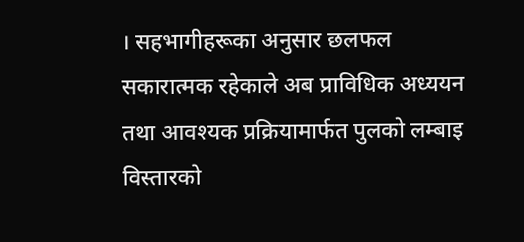। सहभागीहरूका अनुसार छलफल सकारात्मक रहेकाले अब प्राविधिक अध्ययन तथा आवश्यक प्रक्रियामार्फत पुलको लम्बाइ विस्तारको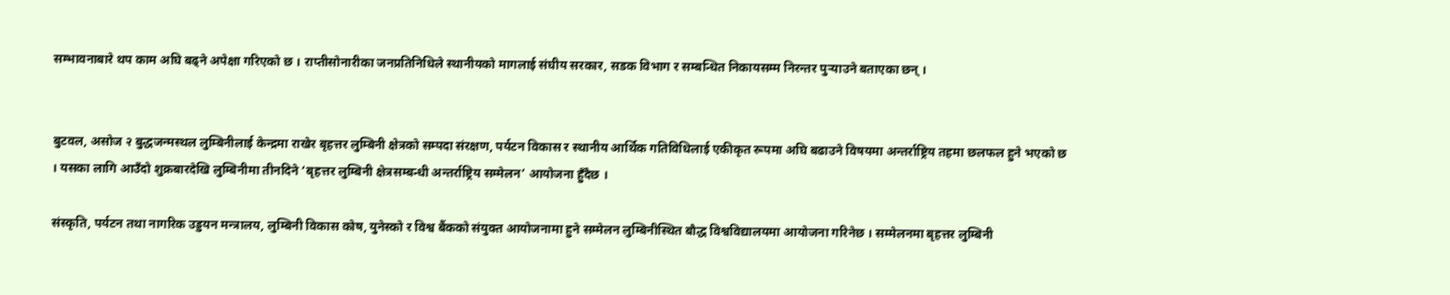सम्भावनाबारे थप काम अघि बढ्ने अपेक्षा गरिएको छ । राप्तीसोनारीका जनप्रतिनिधिले स्थानीयको मागलाई संघीय सरकार, सडक विभाग र सम्बन्धित निकायसम्म निरन्तर पुर्‍याउने बताएका छन् ।


बुटवल, असोज २ बुद्धजन्मस्थल लुम्बिनीलाई केन्द्रमा राखेर बृहत्तर लुम्बिनी क्षेत्रको सम्पदा संरक्षण, पर्यटन विकास र स्थानीय आर्थिक गतिविधिलाई एकीकृत रूपमा अघि बढाउने विषयमा अन्तर्राष्ट्रिय तहमा छलफल हुने भएको छ । यसका लागि आउँदो शुक्रबारदेखि लुम्बिनीमा तीनदिने ‘बृहत्तर लुम्बिनी क्षेत्रसम्बन्धी अन्तर्राष्ट्रिय सम्मेलन’ आयोजना हुँदैछ ।

संस्कृति, पर्यटन तथा नागरिक उड्डयन मन्त्रालय, लुम्बिनी विकास कोष, युनेस्को र विश्व बैंकको संयुक्त आयोजनामा हुने सम्मेलन लुम्बिनीस्थित बौद्ध विश्वविद्यालयमा आयोजना गरिनेछ । सम्मेलनमा बृहत्तर लुम्बिनी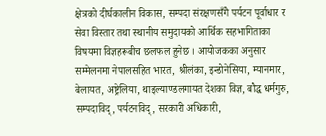क्षेत्रको दीर्घकालीन विकास, सम्पदा संरक्षणसँगै पर्यटन पूर्वाधार र सेवा विस्तार तथा स्थानीय समुदायको आर्थिक सहभागिताका विषयमा विज्ञहरूबीच छलफल हुनेछ । आयोजकका अनुसार सम्मेलनमा नेपालसहित भारत, श्रीलंका, इन्डोनेसिया, म्यानमार, बेलायत, अष्ट्रेलिया, थाइल्याण्डलगायत देशका विज्ञ, बौद्ध धर्मगुरु, सम्पदाविद्, पर्यटनविद्, सरकारी अधिकारी,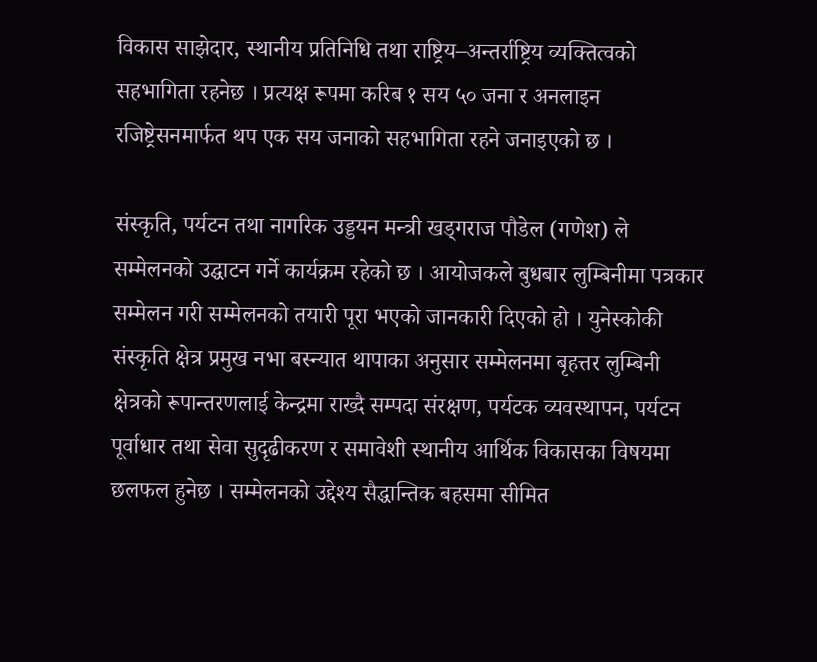विकास साझेदार, स्थानीय प्रतिनिधि तथा राष्ट्रिय–अन्तर्राष्ट्रिय व्यक्तित्वको सहभागिता रहनेछ । प्रत्यक्ष रूपमा करिब १ सय ५० जना र अनलाइन रजिष्ट्रेसनमार्फत थप एक सय जनाको सहभागिता रहने जनाइएको छ ।

संस्कृति, पर्यटन तथा नागरिक उड्डयन मन्त्री खड्गराज पौडेल (गणेश) ले सम्मेलनको उद्घाटन गर्ने कार्यक्रम रहेको छ । आयोजकले बुधबार लुम्बिनीमा पत्रकार सम्मेलन गरी सम्मेलनको तयारी पूरा भएको जानकारी दिएको हो । युनेस्कोकी संस्कृति क्षेत्र प्रमुख नभा बस्न्यात थापाका अनुसार सम्मेलनमा बृहत्तर लुम्बिनी क्षेत्रको रूपान्तरणलाई केन्द्रमा राख्दै सम्पदा संरक्षण, पर्यटक व्यवस्थापन, पर्यटन पूर्वाधार तथा सेवा सुदृढीकरण र समावेशी स्थानीय आर्थिक विकासका विषयमा छलफल हुनेछ । सम्मेलनको उद्देश्य सैद्धान्तिक बहसमा सीमित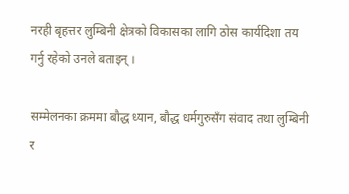नरही बृहत्तर लुम्बिनी क्षेत्रको विकासका लागि ठोस कार्यदिशा तय गर्नु रहेको उनले बताइन् ।

सम्मेलनका क्रममा बौद्ध ध्यान, बौद्ध धर्मगुरुसँग संवाद तथा लुम्बिनी र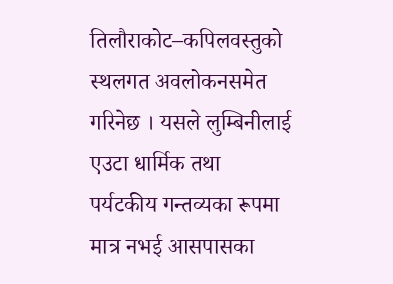तिलौराकोट–कपिलवस्तुको स्थलगत अवलोकनसमेत गरिनेछ । यसले लुम्बिनीलाई एउटा धार्मिक तथा पर्यटकीय गन्तव्यका रूपमा मात्र नभई आसपासका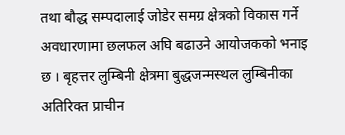तथा बौद्ध सम्पदालाई जोडेर समग्र क्षेत्रको विकास गर्ने अवधारणामा छलफल अघि बढाउने आयोजकको भनाइ छ । बृहत्तर लुम्बिनी क्षेत्रमा बुद्धजन्मस्थल लुम्बिनीका अतिरिक्त प्राचीन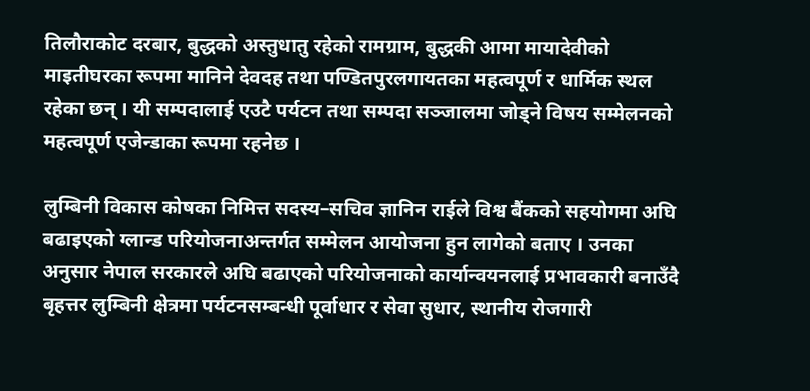तिलौराकोट दरबार, बुद्धको अस्तुधातु रहेको रामग्राम, बुद्धकी आमा मायादेवीको माइतीघरका रूपमा मानिने देवदह तथा पण्डितपुरलगायतका महत्वपूर्ण र धार्मिक स्थल रहेका छन् । यी सम्पदालाई एउटै पर्यटन तथा सम्पदा सञ्जालमा जोड्ने विषय सम्मेलनको महत्वपूर्ण एजेन्डाका रूपमा रहनेछ ।

लुम्बिनी विकास कोषका निमित्त सदस्य–सचिव ज्ञानिन राईले विश्व बैंकको सहयोगमा अघि बढाइएको ग्लान्ड परियोजनाअन्तर्गत सम्मेलन आयोजना हुन लागेको बताए । उनका अनुसार नेपाल सरकारले अघि बढाएको परियोजनाको कार्यान्वयनलाई प्रभावकारी बनाउँदै बृहत्तर लुम्बिनी क्षेत्रमा पर्यटनसम्बन्धी पूर्वाधार र सेवा सुधार, स्थानीय रोजगारी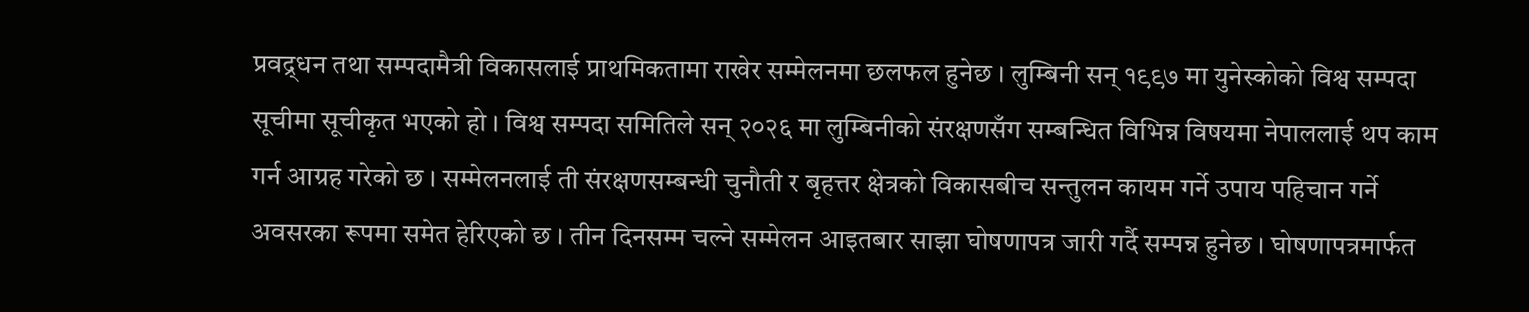प्रवद्र्धन तथा सम्पदामैत्री विकासलाई प्राथमिकतामा राखेर सम्मेलनमा छलफल हुनेछ । लुम्बिनी सन् १९९७ मा युनेस्कोको विश्व सम्पदा सूचीमा सूचीकृत भएको हो । विश्व सम्पदा समितिले सन् २०२६ मा लुम्बिनीको संरक्षणसँग सम्बन्धित विभिन्न विषयमा नेपाललाई थप काम गर्न आग्रह गरेको छ । सम्मेलनलाई ती संरक्षणसम्बन्धी चुनौती र बृहत्तर क्षेत्रको विकासबीच सन्तुलन कायम गर्ने उपाय पहिचान गर्ने अवसरका रूपमा समेत हेरिएको छ । तीन दिनसम्म चल्ने सम्मेलन आइतबार साझा घोषणापत्र जारी गर्दै सम्पन्न हुनेछ । घोषणापत्रमार्फत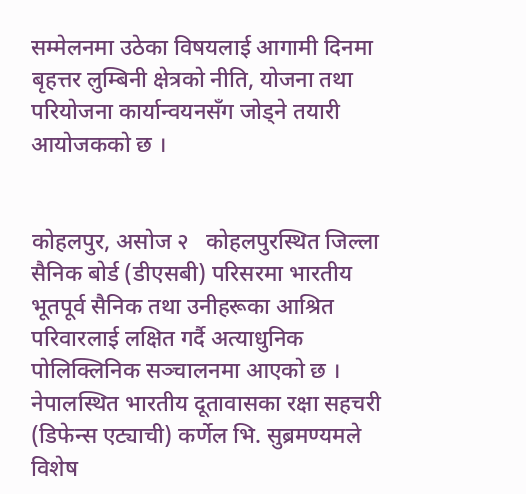सम्मेलनमा उठेका विषयलाई आगामी दिनमा बृहत्तर लुम्बिनी क्षेत्रको नीति, योजना तथा परियोजना कार्यान्वयनसँग जोड्ने तयारी आयोजकको छ ।


कोहलपुर, असोज २   कोहलपुरस्थित जिल्ला सैनिक बोर्ड (डीएसबी) परिसरमा भारतीय भूतपूर्व सैनिक तथा उनीहरूका आश्रित परिवारलाई लक्षित गर्दै अत्याधुनिक पोलिक्लिनिक सञ्चालनमा आएको छ । नेपालस्थित भारतीय दूतावासका रक्षा सहचरी (डिफेन्स एट्याची) कर्णेल भि. सुब्रमण्यमले विशेष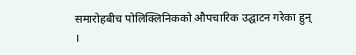समारोहबीच पोलिक्लिनिकको औपचारिक उद्घाटन गरेका हुन् ।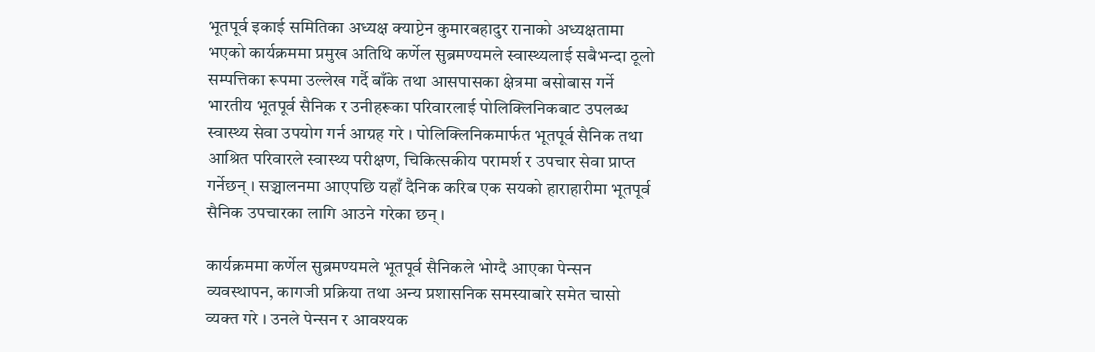भूतपूर्व इकाई समितिका अध्यक्ष क्याप्टेन कुमारबहादुर रानाको अध्यक्षतामा भएको कार्यक्रममा प्रमुख अतिथि कर्णेल सुब्रमण्यमले स्वास्थ्यलाई सबैभन्दा ठूलो सम्पत्तिका रूपमा उल्लेख गर्दै बाँके तथा आसपासका क्षेत्रमा बसोबास गर्ने भारतीय भूतपूर्व सैनिक र उनीहरूका परिवारलाई पोलिक्लिनिकबाट उपलब्ध स्वास्थ्य सेवा उपयोग गर्न आग्रह गरे । पोलिक्लिनिकमार्फत भूतपूर्व सैनिक तथा आश्रित परिवारले स्वास्थ्य परीक्षण, चिकित्सकीय परामर्श र उपचार सेवा प्राप्त गर्नेछन् । सञ्चालनमा आएपछि यहाँ दैनिक करिब एक सयको हाराहारीमा भूतपूर्व सैनिक उपचारका लागि आउने गरेका छन् ।

कार्यक्रममा कर्णेल सुब्रमण्यमले भूतपूर्व सैनिकले भोग्दै आएका पेन्सन व्यवस्थापन, कागजी प्रक्रिया तथा अन्य प्रशासनिक समस्याबारे समेत चासो व्यक्त गरे । उनले पेन्सन र आवश्यक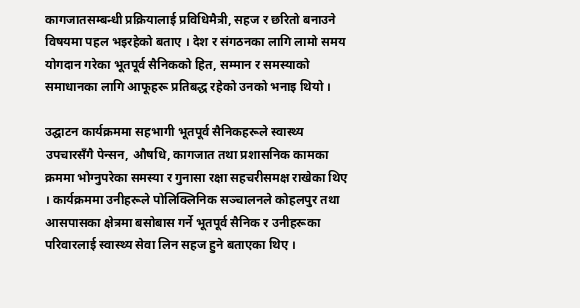कागजातसम्बन्धी प्रक्रियालाई प्रविधिमैत्री, सहज र छरितो बनाउने विषयमा पहल भइरहेको बताए । देश र संगठनका लागि लामो समय योगदान गरेका भूतपूर्व सैनिकको हित, सम्मान र समस्याको समाधानका लागि आफूहरू प्रतिबद्ध रहेको उनको भनाइ थियो ।

उद्घाटन कार्यक्रममा सहभागी भूतपूर्व सैनिकहरूले स्वास्थ्य उपचारसँगै पेन्सन, औषधि, कागजात तथा प्रशासनिक कामका क्रममा भोग्नुपरेका समस्या र गुनासा रक्षा सहचरीसमक्ष राखेका थिए । कार्यक्रममा उनीहरूले पोलिक्लिनिक सञ्चालनले कोहलपुर तथा आसपासका क्षेत्रमा बसोबास गर्ने भूतपूर्व सैनिक र उनीहरूका परिवारलाई स्वास्थ्य सेवा लिन सहज हुने बताएका थिए ।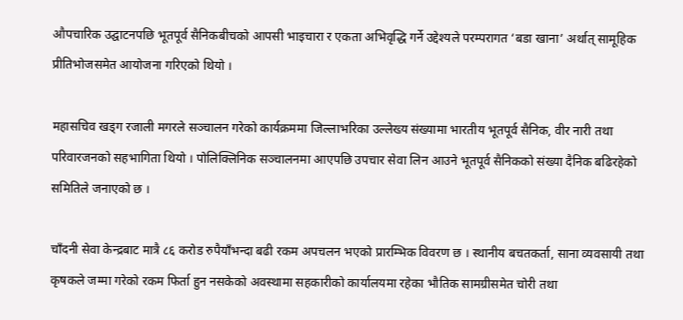औपचारिक उद्घाटनपछि भूतपूर्व सैनिकबीचको आपसी भाइचारा र एकता अभिवृद्धि गर्ने उद्देश्यले परम्परागत ‘बडा खाना’ अर्थात् सामूहिक प्रीतिभोजसमेत आयोजना गरिएको थियो ।

महासचिव खड्ग रजाली मगरले सञ्चालन गरेको कार्यक्रममा जिल्लाभरिका उल्लेख्य संख्यामा भारतीय भूतपूर्व सैनिक, वीर नारी तथा परिवारजनको सहभागिता थियो । पोलिक्लिनिक सञ्चालनमा आएपछि उपचार सेवा लिन आउने भूतपूर्व सैनिकको संख्या दैनिक बढिरहेको समितिले जनाएको छ ।

चाँदनी सेवा केन्द्रबाट मात्रै ८६ करोड रुपैयाँभन्दा बढी रकम अपचलन भएको प्रारम्भिक विवरण छ । स्थानीय बचतकर्ता, साना व्यवसायी तथा कृषकले जम्मा गरेको रकम फिर्ता हुन नसकेको अवस्थामा सहकारीको कार्यालयमा रहेका भौतिक सामग्रीसमेत चोरी तथा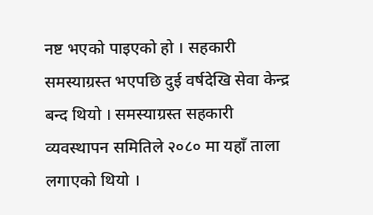नष्ट भएको पाइएको हो । सहकारी समस्याग्रस्त भएपछि दुई वर्षदेखि सेवा केन्द्र बन्द थियो । समस्याग्रस्त सहकारी व्यवस्थापन समितिले २०८० मा यहाँ ताला लगाएको थियो ।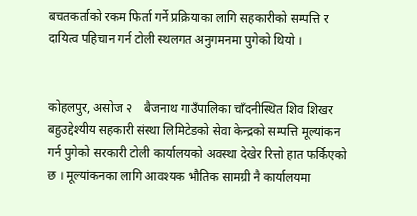बचतकर्ताको रकम फिर्ता गर्ने प्रक्रियाका लागि सहकारीको सम्पत्ति र दायित्व पहिचान गर्न टोली स्थलगत अनुगमनमा पुगेको थियो ।


कोहलपुर, असोज २    बैजनाथ गाउँपालिका चाँदनीस्थित शिव शिखर बहुउद्देश्यीय सहकारी संस्था लिमिटेडको सेवा केन्द्रको सम्पत्ति मूल्यांकन गर्न पुगेको सरकारी टोली कार्यालयको अवस्था देखेर रित्तो हात फर्किएको छ । मूल्यांकनका लागि आवश्यक भौतिक सामग्री नै कार्यालयमा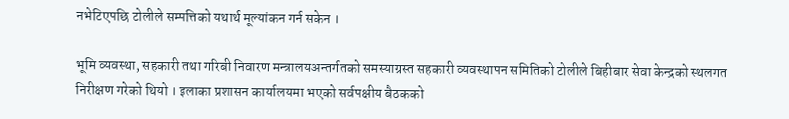नभेटिएपछि टोलीले सम्पत्तिको यथार्थ मूल्यांकन गर्न सकेन ।

भूमि व्यवस्था, सहकारी तथा गरिबी निवारण मन्त्रालयअन्तर्गतको समस्याग्रस्त सहकारी व्यवस्थापन समितिको टोलीले बिहीबार सेवा केन्द्रको स्थलगत निरीक्षण गरेको थियो । इलाका प्रशासन कार्यालयमा भएको सर्वपक्षीय बैठकको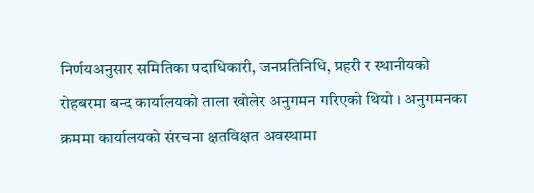निर्णयअनुसार समितिका पदाधिकारी, जनप्रतिनिधि, प्रहरी र स्थानीयको रोहबरमा बन्द कार्यालयको ताला खोलेर अनुगमन गरिएको थियो । अनुगमनका क्रममा कार्यालयको संरचना क्षतविक्षत अवस्थामा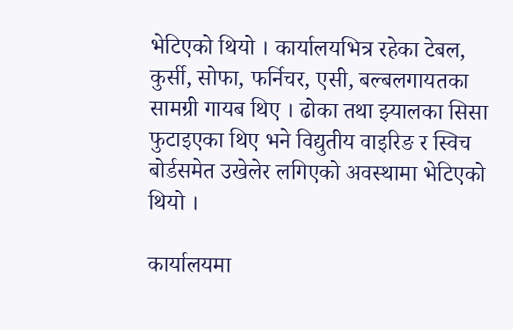भेटिएको थियो । कार्यालयभित्र रहेका टेबल, कुर्सी, सोफा, फर्निचर, एसी, बल्बलगायतका सामग्री गायब थिए । ढोका तथा झ्यालका सिसा फुटाइएका थिए भने विद्युतीय वाइरिङ र स्विच बोर्डसमेत उखेलेर लगिएको अवस्थामा भेटिएको थियो ।

कार्यालयमा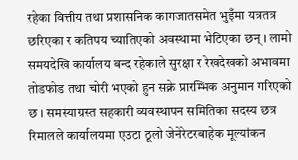रहेका वित्तीय तथा प्रशासनिक कागजातसमेत भुइँमा यत्रतत्र छरिएका र कतिपय च्यातिएको अवस्थामा भेटिएका छन् । लामो समयदेखि कार्यालय बन्द रहेकाले सुरक्षा र रेखदेखको अभावमा तोडफोड तथा चोरी भएको हुन सक्ने प्रारम्भिक अनुमान गरिएको छ । समस्याग्रस्त सहकारी व्यवस्थापन समितिका सदस्य छत्र रिमालले कार्यालयमा एउटा ठूलो जेनेरेटरबाहेक मूल्यांकन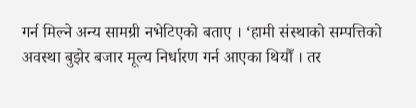गर्न मिल्ने अन्य सामग्री नभेटिएको बताए । ‘हामी संस्थाको सम्पत्तिको अवस्था बुझेर बजार मूल्य निर्धारण गर्न आएका थियौँ । तर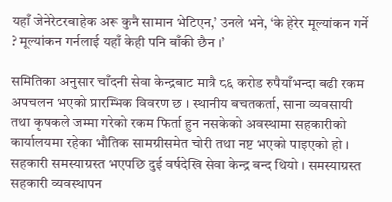यहाँ जेनेरेटरबाहेक अरू कुनै सामान भेटिएन,’ उनले भने, ‘के हेरेर मूल्यांकन गर्ने ? मूल्यांकन गर्नलाई यहाँ केही पनि बाँकी छैन ।’

समितिका अनुसार चाँदनी सेवा केन्द्रबाट मात्रै ८६ करोड रुपैयाँभन्दा बढी रकम अपचलन भएको प्रारम्भिक विवरण छ । स्थानीय बचतकर्ता, साना व्यवसायी तथा कृषकले जम्मा गरेको रकम फिर्ता हुन नसकेको अवस्थामा सहकारीको कार्यालयमा रहेका भौतिक सामग्रीसमेत चोरी तथा नष्ट भएको पाइएको हो । सहकारी समस्याग्रस्त भएपछि दुई वर्षदेखि सेवा केन्द्र बन्द थियो । समस्याग्रस्त सहकारी व्यवस्थापन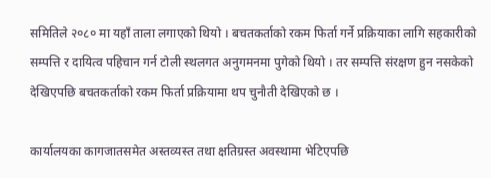समितिले २०८० मा यहाँ ताला लगाएको थियो । बचतकर्ताको रकम फिर्ता गर्ने प्रक्रियाका लागि सहकारीको सम्पत्ति र दायित्व पहिचान गर्न टोली स्थलगत अनुगमनमा पुगेको थियो । तर सम्पत्ति संरक्षण हुन नसकेको देखिएपछि बचतकर्ताको रकम फिर्ता प्रक्रियामा थप चुनौती देखिएको छ ।

कार्यालयका कागजातसमेत अस्तव्यस्त तथा क्षतिग्रस्त अवस्थामा भेटिएपछि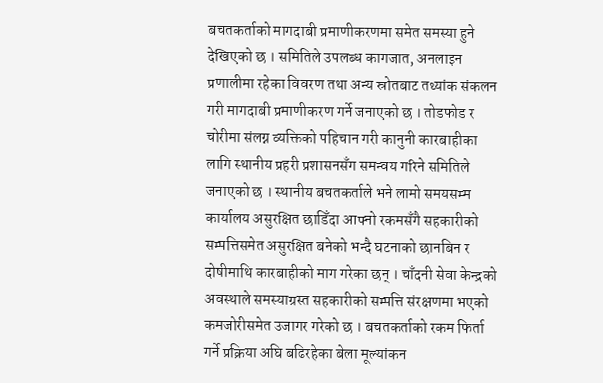बचतकर्ताको मागदाबी प्रमाणीकरणमा समेत समस्या हुने देखिएको छ । समितिले उपलब्ध कागजात, अनलाइन प्रणालीमा रहेका विवरण तथा अन्य स्रोतबाट तथ्यांक संकलन गरी मागदाबी प्रमाणीकरण गर्ने जनाएको छ । तोडफोड र चोरीमा संलग्न व्यक्तिको पहिचान गरी कानुनी कारबाहीका लागि स्थानीय प्रहरी प्रशासनसँग समन्वय गरिने समितिले जनाएको छ । स्थानीय बचतकर्ताले भने लामो समयसम्म कार्यालय असुरक्षित छाडिँदा आफ्नो रकमसँगै सहकारीको सम्पत्तिसमेत असुरक्षित बनेको भन्दै घटनाको छानबिन र दोषीमाथि कारबाहीको माग गरेका छन् । चाँदनी सेवा केन्द्रको अवस्थाले समस्याग्रस्त सहकारीको सम्पत्ति संरक्षणमा भएको कमजोरीसमेत उजागर गरेको छ । बचतकर्ताको रकम फिर्ता गर्ने प्रक्रिया अघि बढिरहेका बेला मूल्यांकन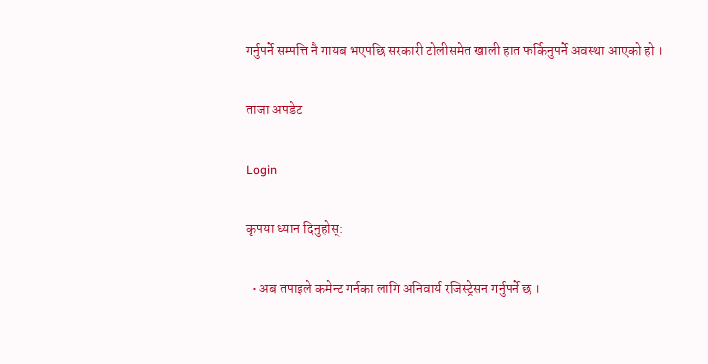गर्नुपर्ने सम्पत्ति नै गायब भएपछि सरकारी टोलीसमेत खाली हात फर्किनुपर्ने अवस्था आएको हो ।

ताजा अपडेट

Login

कृपया ध्यान दिनुहोस्:

  • अब तपाइले कमेन्ट गर्नका लागि अनिवार्य रजिस्ट्रेसन गर्नुपर्ने छ ।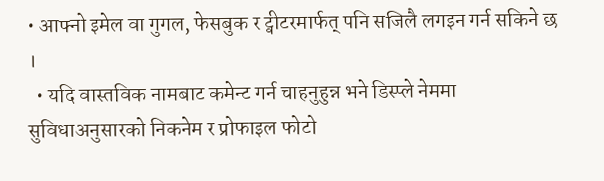• आफ्नो इमेल वा गुगल, फेसबुक र ट्वीटरमार्फत् पनि सजिलै लगइन गर्न सकिने छ ।
  • यदि वास्तविक नामबाट कमेन्ट गर्न चाहनुहुन्न भने डिस्प्ले नेममा सुविधाअनुसारको निकनेम र प्रोफाइल फोटो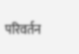परिवर्तन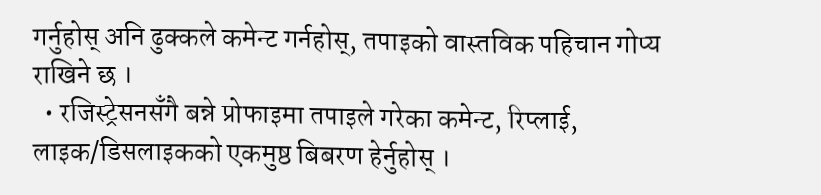गर्नुहोस् अनि ढुक्कले कमेन्ट गर्नहोस्, तपाइको वास्तविक पहिचान गोप्य राखिने छ ।
  • रजिस्ट्रेसनसँगै बन्ने प्रोफाइमा तपाइले गरेका कमेन्ट, रिप्लाई, लाइक/डिसलाइकको एकमुष्ठ बिबरण हेर्नुहोस् ।